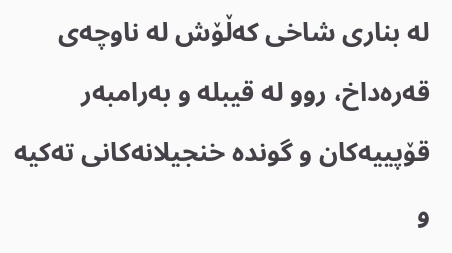لە بناری شاخی کەڵۆش لە ناوچەی قەرەداخ، روو لە قیبلە و بەرامبەر قۆپییەکان و گوندە خنجیلانەکانی تەکیە و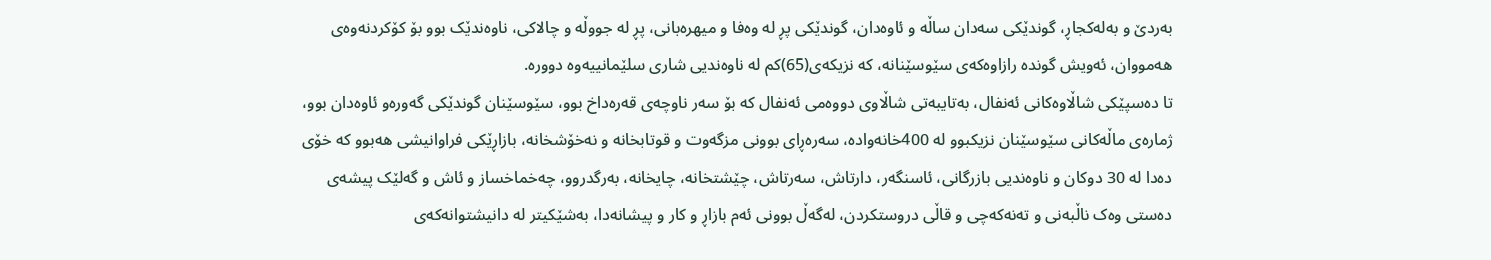بەردێ و بەلەکجاڕ، گوندێکی سەدان ساڵە و ئاوەدان، گوندێکی پڕ لە وەفا و میهرەبانی، پڕ لە جووڵە و چالاکی، ناوەندێک بوو بۆ کۆکردنەوەی هەمووان، ئەویش گوندە رازاوەکەی سێوسێنانە، کە نزیکەی(65)کم لە ناوەندیی شاری سلێمانییەوە دوورە.
تا دەسپێکی شاڵاوەکانی ئەنفال، بەتایبەتی شاڵاوی دووەمی ئەنفال کە بۆ سەر ناوچەی قەرەداخ بوو، سێوسێنان گوندێکی گەورەو ئاوەدان بوو، ژمارەی ماڵەکانی سێوسێنان نزیکبوو لە 400خانەوادە، سەرەڕای بوونی مزگەوت و قوتابخانە و نەخۆشخانە، بازاڕێکی فراوانیشی هەبوو کە خۆی دەدا لە 30 دوکان و ناوەندیی بازرگانی، ئاسنگەر، دارتاش، سەرتاش، چێشتخانە، چایخانە، بەرگدروو، چەخماخساز و ئاش و گەلێک پیشەی دەستی وەک ناڵبەنی و تەنەکەچی و قاڵی دروستکردن، لەگەڵ بوونی ئەم بازاڕ و کار و پیشانەدا، بەشێکیتر لە دانیشتوانەکەی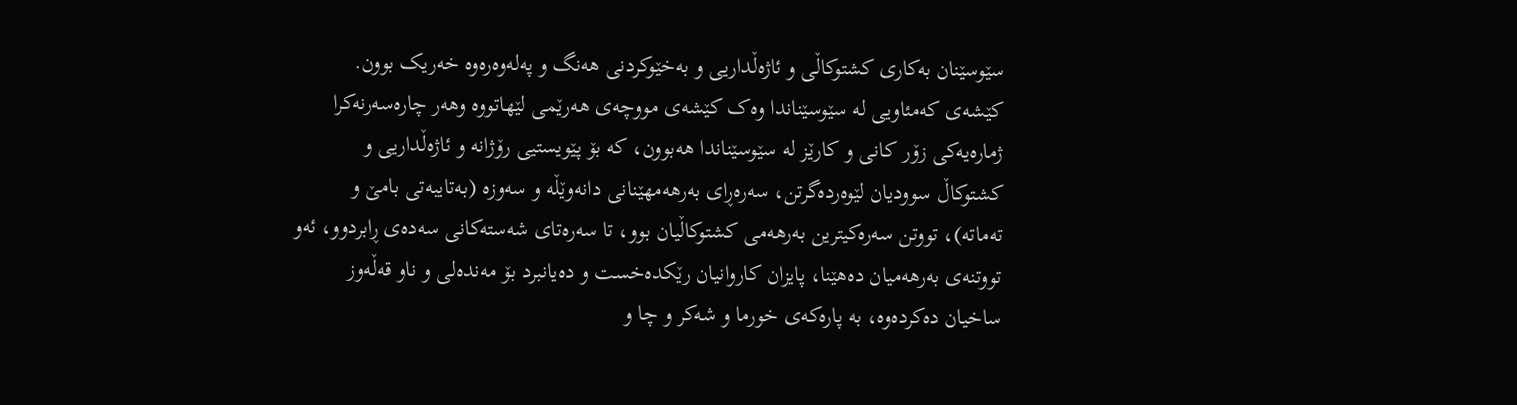سێوسێنان بەکاری کشتوکاڵی و ئاژەڵداریی و بەخێوکردنی هەنگ و پەلەوەرەوە خەریک بوون.
کێشەی کەمئاویی لە سێوسێناندا وەک کێشەی مووچەی هەرێمی لێهاتووە وهەر چارەسەرنەکرا
ژمارەیەکی زۆر کانی و کارێز لە سێوسێناندا هەبوون، کە بۆ پێویستیی رۆژانە و ئاژەڵداریی و کشتوکاڵ سوودیان لێوەردەگرتن، سەرەڕای بەرهەمهێنانی دانەوێڵە و سەوزە (بەتایبەتی بامێ و تەماتە)، تووتن سەرەکیترین بەرهەمی کشتوکاڵیان بوو، تا سەرەتای شەستەکانی سەدەی ڕابردوو، ئەو تووتنەی بەرهەمیان دەهێنا، پایزان کاروانیان رێکدەخست و دەیانبرد بۆ مەندەلی و ناو قەڵەوز ساخیان دەکردەوە، بە پارەکەی خورما و شەکر و چا و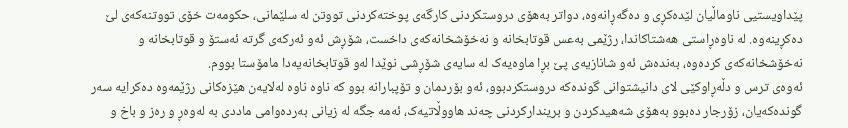پێداویستیی ناوماڵیان لێدەکڕی و دەگەڕانەوە، دواتر بەهۆی دروستکردنی کارگەی پوختەکردنی تووتن لە سلێمانی، حکومەت خۆی تووتنەکەی لێ دەکڕینەوە. لە ناوەڕاستی هەشتاکاندا، رژێمی بەعس قوتابخانە و نەخۆشخانەکەی داخست، شۆڕش ئەو ئەرکەی گرتە ئەستۆ و قوتابخانە و نەخۆشخانەکەی کردەوە، بەندەش ئەو شانازیەی پێ بڕا ماوەیەک لە سایەی شۆڕشی نوێدا لەو قوتابخانەیەدا مامۆستا بووم.
ئەوەی ترس و دڵەڕاوکێی لای دانیشتوانی گوندەکە دروستکردبوو، ئەو بۆردمان و تۆپبارانە بوو کە ناوە ناوە لەلایەن هێزەکانی رژێمەوە دەکرایە سەر گوندەکەیان، زۆرجار دەبوو بەهۆی شەهیدکردن و بریندارکردنی چەند هاووڵاتیەک، ئەمە جگە لە زیانی بەردەوامی ماددی بە لەوەڕ و رەز و باخ و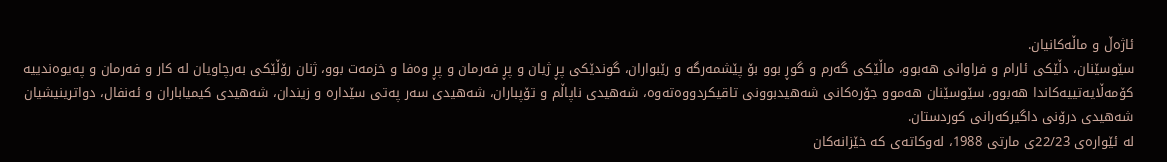ئاژەڵ و ماڵەکانیان.
سێوسێنان، دڵێکی ئارام و فراوانی هەبوو، ماڵێکی گەرم و گوڕ بوو بۆ پێشمەرگە و رێبواران، گوندێکی پڕ ژیان و پڕ فەرمان و پڕ وەفا و خزمەت بوو، ژنان رۆڵێکی بەرچاویان لە کار و فەرمان و پەیوەندییە کۆمەڵایەتییەکاندا هەبوو، سێوسێنان هەموو جۆرەکانی شەهیدبوونی تاقیکردووەتەوە، شەهیدی ناپاڵم و تۆپباران، شەهیدی سەر پەتی سێدارە و زیندان، شەهیدی کیمیاباران و ئەنفال، دواترینیشیان شەهیدی درۆنی داگیرکەرانی کوردستان.
لە ئێوارەی 22/23ی مارتی 1988، لەوکاتەی کە خێزانەکان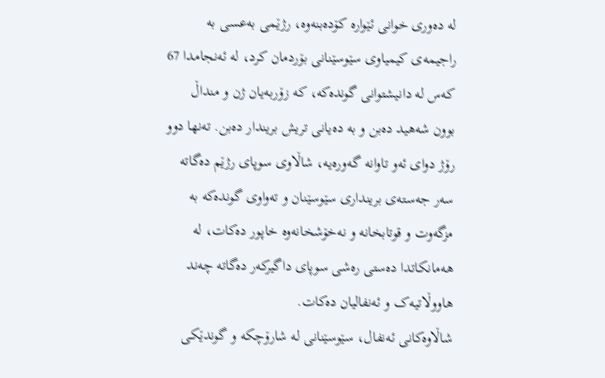لە دەوری خوانی ئێوارە کۆدەبنەوە، رژێمی بەعسی بە راجیمەی کیمیاوی سێوسێنانی بۆردمان کرد، لە ئەنجامدا 67 کەس لە دانیشتوانی گوندەکە، کە زۆربەیان ژن و منداڵ بوون شەهید دەبن و بە دەیانی تریش بریندار دەبن. تەنها دوو رۆژ دوای ئەو تاوانە گەورەیە، شاڵاوی سوپای رژێم دەگاتە سەر جەستەی برینداری سێوسێنان و تەواوی گوندەکە بە مزگەوت و قوتابخانە و نەخۆشخانەوە خاپور دەکات، لە هەمانکاتدا دەستی رەشی سوپای داگیرکەر دەگاتە چەند هاووڵاتیەک و ئەنفالیان دەکات.
شاڵاوەکانی ئەنفال، سێوسێنانی لە شارۆچکە و گوندێکی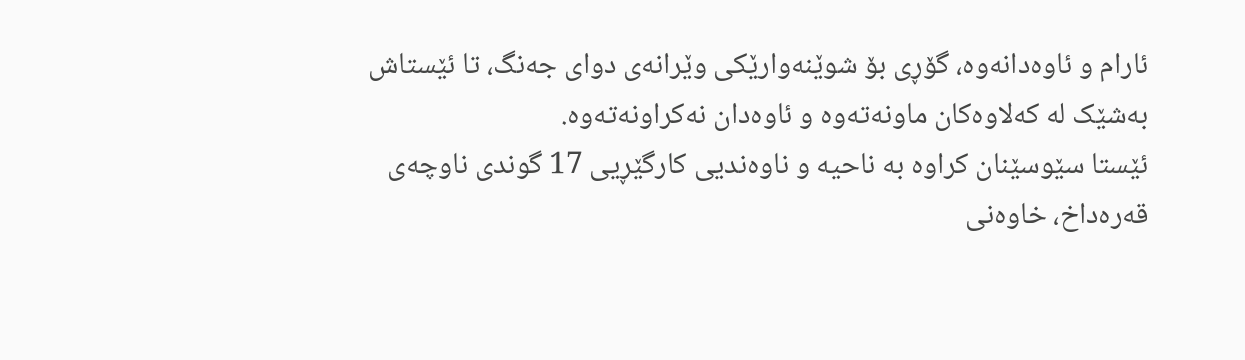ئارام و ئاوەدانەوە، گۆڕی بۆ شوێنەوارێکی وێرانەی دوای جەنگ، تا ئێستاش بەشێک لە کەلاوەکان ماونەتەوە و ئاوەدان نەکراونەتەوە.
ئێستا سێوسێنان کراوە بە ناحیە و ناوەندیی کارگێڕیی 17 گوندی ناوچەی قەرەداخ، خاوەنی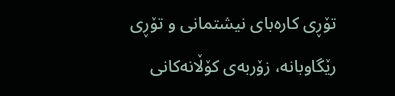تۆڕی کارەبای نیشتمانی و تۆڕی رێگاوبانە، زۆربەی کۆڵانەکانی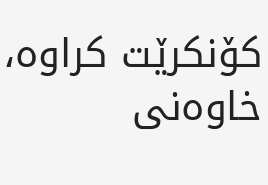کۆنکرێت کراوە، خاوەنی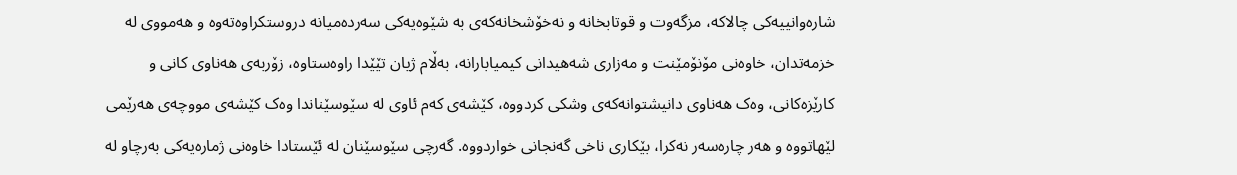شارەوانییەکی چالاکە، مزگەوت و قوتابخانە و نەخۆشخانەکەی بە شێوەیەکی سەردەمیانە دروستکراوەتەوە و هەمووی لە خزمەتدان، خاوەنی مۆنۆمێنت و مەزاری شەهیدانی کیمیابارانە، بەڵام ژیان تێێدا راوەستاوە، زۆربەی هەناوی کانی و کارێزەکانی، وەک هەناوی دانیشتوانەکەی وشکی کردووە، کێشەی کەم ئاوی لە سێوسێناندا وەک کێشەی مووچەی هەرێمی لێهاتووە و هەر چارەسەر نەکرا، بێکاری ناخی گەنجانی خواردووە. گەرچی سێوسێنان لە ئێستادا خاوەنی ژمارەیەکی بەرچاو لە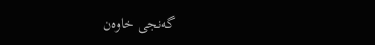گەنجی خاوەن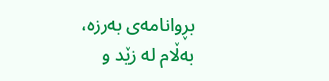بڕوانامەی بەرزە، بەڵام لە زێد و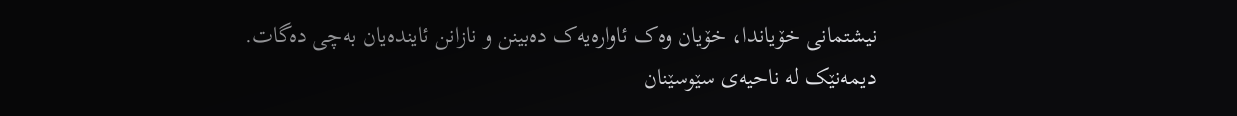نیشتمانی خۆیاندا، خۆیان وەک ئاوارەیەک دەبینن و نازانن ئایندەیان بەچی دەگات.
دیمەنێک لە ناحیەی سێوسێنان